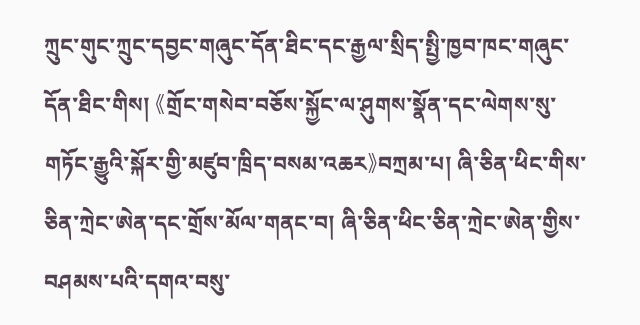ཀྲུང་གུང་ཀྲུང་དབྱང་གཞུང་དོན་ཐིང་དང་རྒྱལ་སྲིད་སྤྱི་ཁྱབ་ཁང་གཞུང་དོན་ཐིང་གིས། 《གྲོང་གསེབ་བཅོས་སྐྱོང་ལ་ཤུགས་སྣོན་དང་ལེགས་སུ་གཏོང་རྒྱུའི་སྐོར་གྱི་མཛུབ་ཁྲིད་བསམ་འཆར》བཀྲམ་པ། ཞི་ཅིན་ཕིང་གིས་ཅིན་ཀྲེང་ཨེན་དང་གྲོས་མོལ་གནང་བ། ཞི་ཅིན་ཕིང་ཅིན་ཀྲེང་ཨེན་གྱིས་བཤམས་པའི་དགའ་བསུ་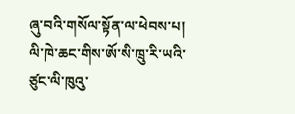ཞུ་བའི་གསོལ་སྟོན་ལ་ཕེབས་པ། ལི་ཁེ་ཆང་གིས་ཨོ་སི་ཁྲུ་རི་ཡའི་ཙུང་ལི་ཁུའུ་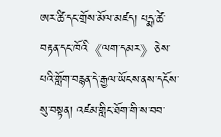ཨར་ཚི་དང་གྲོས་མོལ་མཛད། པདྨ་ཚེ་བརྟན་དང་ཁོའི《ལག་དམར》ཅེས་པའི་གློག་བརྙན་དེ་རྒྱལ་ཡོངས་ནས་དངོས་སུ་བསྟན། འཛམ་གླིང་ཐོག་གི་ས་བབ་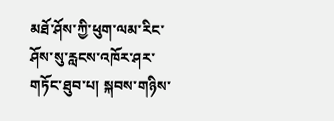མཐོ་ཤོས་ཀྱི་ཕུག་ལམ་རིང་ཤོས་སུ་རླངས་འཁོར་ཤར་གཏོང་ཐུབ་པ། སྐབས་གཉིས་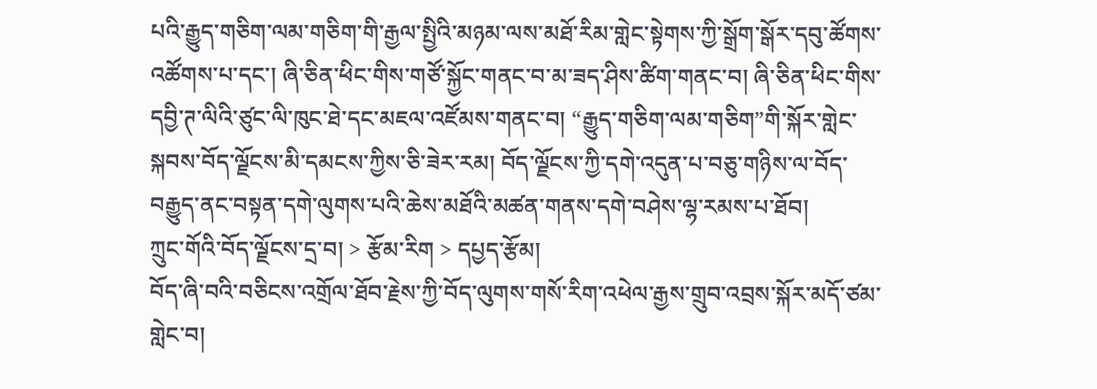པའི་རྒྱུད་གཅིག་ལམ་གཅིག་གི་རྒྱལ་སྤྱིའི་མཉམ་ལས་མཐོ་རིམ་གླེང་སྟེགས་ཀྱི་སྒྲོག་སྒོར་དབུ་ཚོགས་འཚོགས་པ་དང་། ཞི་ཅིན་ཕིང་གིས་གཙོ་སྐྱོང་གནང་བ་མ་ཟད་ཤིས་ཚིག་གནང་བ། ཞི་ཅིན་ཕིང་གིས་དབྱི་ཊ་ལིའི་ཙུང་ལི་ཁུང་ཐེ་དང་མཇལ་འཛོམས་གནང་བ། “རྒྱུད་གཅིག་ལམ་གཅིག”གི་སྐོར་གླེང་སྐབས་བོད་ལྗོངས་མི་དམངས་ཀྱིས་ཅི་ཟེར་རམ། བོད་ལྗོངས་ཀྱི་དགེ་འདུན་པ་བཅུ་གཉིས་ལ་བོད་བརྒྱུད་ནང་བསྟན་དགེ་ལུགས་པའི་ཆེས་མཐོའི་མཚན་གནས་དགེ་བཤེས་ལྷ་རམས་པ་ཐོབ།
ཀྲུང་གོའི་བོད་ལྗོངས་དྲ་བ། > རྩོམ་རིག > དཔྱད་རྩོམ།
བོད་ཞི་བའི་བཅིངས་འགྲོལ་ཐོབ་རྗེས་ཀྱི་བོད་ལུགས་གསོ་རིག་འཕེལ་རྒྱས་གྲུབ་འབྲས་སྐོར་མདོ་ཙམ་གླེང་བ།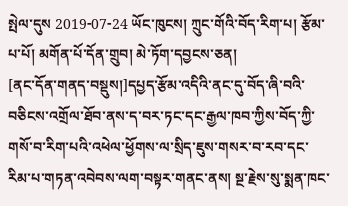སྤེལ་དུས 2019-07-24 ཡོང་ཁུངས། ཀྲུང་གོའི་བོད་རིག་པ། རྩོམ་པ་པོ། མགོན་པོ་དོན་གྲུབ། མེ་ཏོག་དབྱངས་ཅན།
[ནང་དོན་གནད་བསྡུས།]དཔྱད་རྩོམ་འདིའི་ནང་དུ་བོད་ཞི་བའི་བཅིངས་འགྲོལ་ཐོབ་ནས་ད་བར་ཏང་དང་རྒྱལ་ཁབ་ཀྱིས་བོད་ཀྱི་གསོ་བ་རིག་པའི་འཕེལ་ཕྱོགས་ལ་སྲིད་ཇུས་གསར་བ་རབ་དང་རིམ་པ་གཏན་འབེབས་ལག་བསྟར་གནང་ནས། སྔ་རྗེས་སུ་སྨན་ཁང་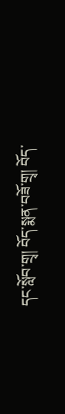དང་སློབ་གྲྭ། བོད་སྨན་བཟོ་གྲྭ། བོད་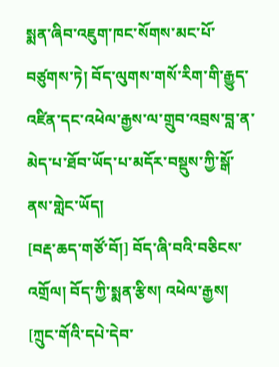སྨན་ཞིབ་འཇུག་ཁང་སོགས་མང་པོ་བཙུགས་ཏེ། བོད་ལུགས་གསོ་རིག་གི་རྒྱུད་འཛིན་དང་འཕེལ་རྒྱས་ལ་གྲུབ་འབྲས་བླ་ན་མེད་པ་ཐོབ་ཡོད་པ་མདོར་བསྡུས་ཀྱི་སྒོ་ནས་གླེང་ཡོད།
[བརྡ་ཆད་གཙོ་བོ།] བོད་ཞི་བའི་བཅིངས་འགྲོལ། བོད་ཀྱི་སྨན་རྩིས། འཕེལ་རྒྱས།
[ཀྲུང་གོའི་དཔེ་དེབ་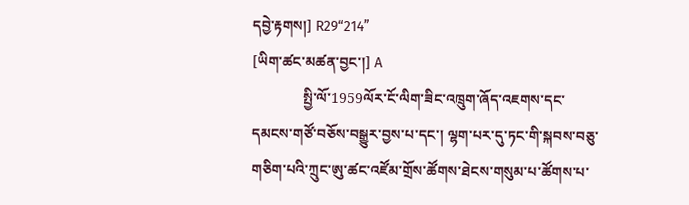དབྱེ་རྟགས།] R29“214”
[ཡིག་ཚང་མཚན་བྱང་།] A
              སྤྱི་ལོ་1959ལོར་ངོ་ལིག་ཟིང་འཁྲུག་ཞོད་འཇགས་དང་དམངས་གཙོ་བཅོས་བསྒྱུར་བྱས་པ་དང་། ལྷག་པར་དུ་ཏང་གི་སྐབས་བཅུ་གཅིག་པའི་ཀྲུང་ཨུ་ཚང་འཛོམ་གྲོས་ཚོགས་ཐེངས་གསུམ་པ་ཚོགས་པ་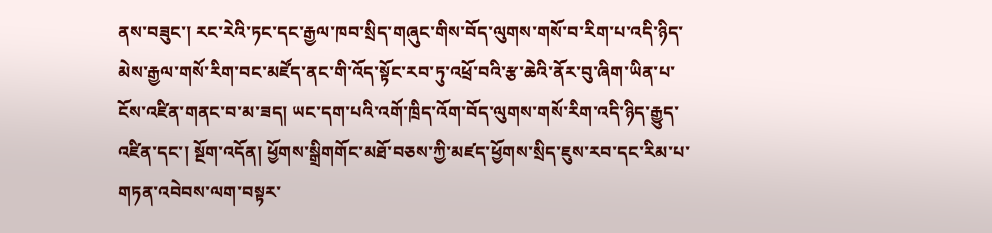ནས་བཟུང་། རང་རེའི་ཏང་དང་རྒྱལ་ཁབ་སྲིད་གཞུང་གིས་བོད་ལུགས་གསོ་བ་རིག་པ་འདི་ཉིད་མེས་རྒྱལ་གསོ་རིག་བང་མཛོད་ནང་གི་འོད་སྟོང་རབ་ཏུ་འཕྲོ་བའི་རྩ་ཆེའི་ནོར་བུ་ཞིག་ཡིན་པ་ངོས་འཛིན་གནང་བ་མ་ཟད། ཡང་དག་པའི་འགོ་ཁྲིད་འོག་བོད་ལུགས་གསོ་རིག་འདི་ཉིད་རྒྱུད་འཛིན་དང་། སྔོག་འདོན། ཕྱོགས་སྒྲིགགོང་མཐོ་བཅས་ཀྱི་མཛད་ཕྱོགས་སྲིད་ཇུས་རབ་དང་རིམ་པ་གཏན་འབེབས་ལག་བསྟར་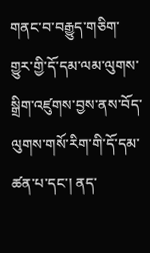གནང་བ་བརྒྱུད་གཅིག་གྱུར་གྱི་དོ་དམ་ལམ་ལུགས་སྒྲིག་འཛུགས་བྱས་ནས་བོད་ལུགས་གསོ་རིག་གི་དོ་དམ་ཚན་པ་དང་། ནད་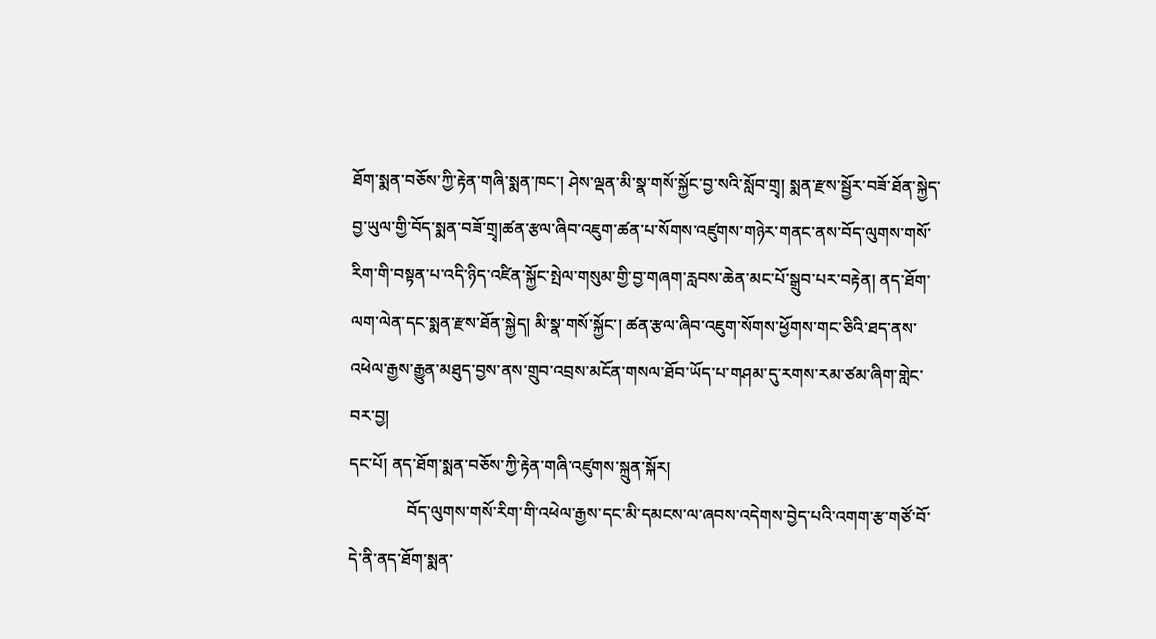ཐོག་སྨན་བཅོས་ཀྱི་རྟེན་གཞི་སྨན་ཁང་། ཤེས་ལྡན་མི་སྣ་གསོ་སྐྱོང་བྱ་སའི་སློབ་གྲྭ། སྨན་རྫས་སྦྱོར་བཟོ་ཐོན་སྐྱེད་བྱ་ཡུལ་གྱི་བོད་སྨན་བཟོ་གྲྭ།ཚན་རྩལ་ཞིབ་འཇུག་ཚན་པ་སོགས་འཛུགས་གཉེར་གནང་ནས་བོད་ལུགས་གསོ་རིག་གི་བསྟན་པ་འདི་ཉིད་འཛིན་སྐྱོང་སྤེལ་གསུམ་གྱི་བྱ་གཞག་རླབས་ཆེན་མང་པོ་སྒྲུབ་པར་བརྟེན། ནད་ཐོག་ལག་ལེན་དང་སྨན་རྫས་ཐོན་སྐྱེད། མི་སྣ་གསོ་སྐྱོང་། ཚན་རྩལ་ཞིབ་འཇུག་སོགས་ཕྱོགས་གང་ཅིའི་ཐད་ནས་འཕེལ་རྒྱས་རྒྱུན་མཐུད་བྱས་ནས་གྲུབ་འབྲས་མངོན་གསལ་ཐོབ་ཡོད་པ་གཤམ་དུ་རགས་རམ་ཙམ་ཞིག་གླེང་བར་བྱ།
དང་པོ། ནད་ཐོག་སྨན་བཅོས་ཀྱི་རྟེན་གཞི་འཛུགས་སྐྲུན་སྐོར།
              བོད་ལུགས་གསོ་རིག་གི་འཕེལ་རྒྱས་དང་མི་དམངས་ལ་ཞབས་འདེགས་བྱེད་པའི་འགག་རྩ་གཙོ་བོ་དེ་ནི་ནད་ཐོག་སྨན་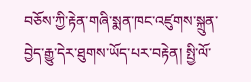བཅོས་ཀྱི་རྟེན་གཞི་སྨན་ཁང་འཛུགས་སྐྲུན་བྱེད་རྒྱུ་དེར་ཐུགས་ཡོད་པར་བརྟེན། སྤྱི་ལོ་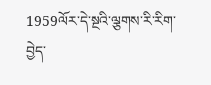1959ལོར་དེ་སྔའི་ལྕགས་རི་རིག་བྱེད་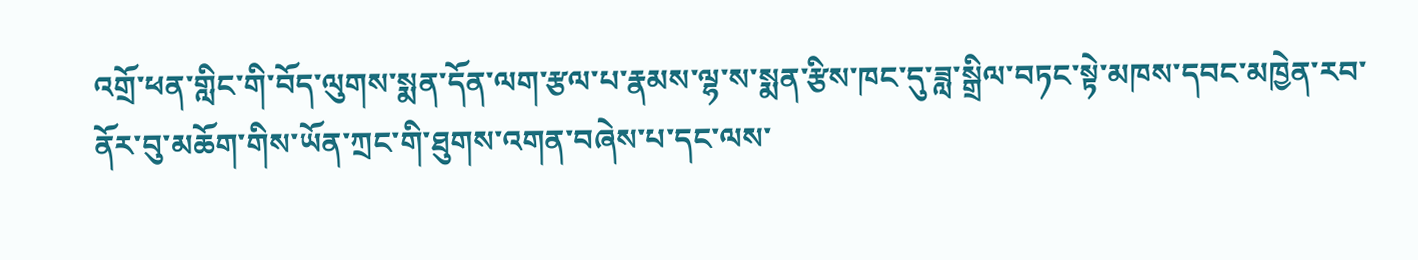འགྲོ་ཕན་གླིང་གི་བོད་ལུགས་སྨན་དོན་ལག་རྩལ་པ་རྣམས་ལྷ་ས་སྨན་རྩིས་ཁང་དུ་ཟླ་སྒྲིལ་བཏང་སྟེ་མཁས་དབང་མཁྱེན་རབ་ནོར་བུ་མཆོག་གིས་ཡོན་ཀྲང་གི་ཐུགས་འགན་བཞེས་པ་དང་ལས་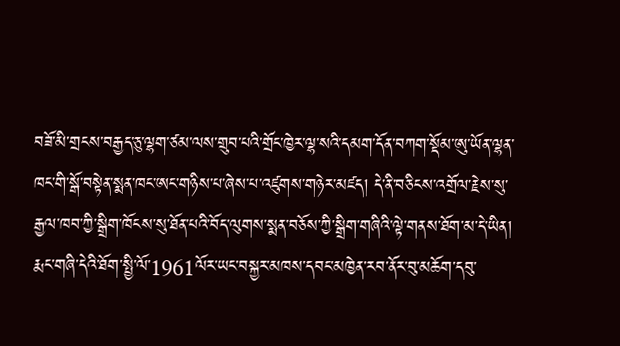བཟོ་མི་གྲངས་བརྒྱད་ཅུ་ལྷག་ཙམ་ལས་གྲུབ་པའི་གྲོང་ཁྱེར་ལྷ་སའི་དམག་དོན་བཀག་སྡོམ་ཨུ་ཡོན་ལྷན་ཁང་གི་སྒོ་བསྟེན་སྨན་ཁང་ཨང་གཉིས་པ་ཞེས་པ་འཛུགས་གཉེར་མཛད། དེ་ནི་བཅིངས་འགྲོལ་རྗེས་སུ་རྒྱལ་ཁབ་ཀྱི་སྒྲིག་ཁོངས་སུ་ཐོན་པའི་བོད་ལུགས་སྨན་བཅོས་ཀྱི་སྒྲིག་གཞིའི་ལྟེ་གནས་ཐོག་མ་དེ་ཡིན། རྨང་གཞི་དེའི་ཐོག་སྤྱི་ལོ་1961ལོར་ཡང་བསྐྱར་མཁས་དབང་མཁྱེན་རབ་ནོར་བུ་མཆོག་དབུ་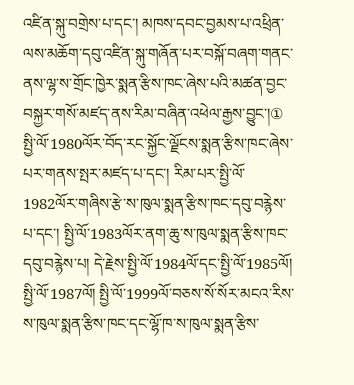འཛིན་སྐུ་བགྲེས་པ་དང་། མཁས་དབང་བྱམས་པ་འཕྲིན་ལས་མཆོག་དབུ་འཛིན་སྐུ་གཞོན་པར་བསྐོ་བཞག་གནང་ནས་ལྷ་ས་གྲོང་ཁྱེར་སྨན་རྩིས་ཁང་ཞེས་པའི་མཚན་བྱང་བསྐྱར་གསོ་མཛད་ནས་རིམ་བཞིན་འཕེལ་རྒྱས་བྱུང་།① སྤྱི་ལོ་1980ལོར་བོད་རང་སྐྱོང་ལྗོངས་སྨན་རྩིས་ཁང་ཞེས་པར་གནས་སྤར་མཛད་པ་དང་། རིམ་པར་སྤྱི་ལོ་1982ལོར་གཞིས་རྩེ་ས་ཁུལ་སྨན་རྩིས་ཁང་དབུ་བརྙེས་པ་དང་། སྤྱི་ལོ་1983ལོར་ནག་ཆུ་ས་ཁུལ་སྨན་རྩིས་ཁང་དབུ་བརྙེས་པ། དེ་རྗེས་སྤྱི་ལོ་1984ལོ་དང་སྤྱི་ལོ་1985ལོ། སྤྱི་ལོ་1987ལོ། སྤྱི་ལོ་1999ལོ་བཅས་སོ་སོར་མངའ་རིས་ས་ཁུལ་སྨན་རྩིས་ཁང་དང་ལྷོ་ཁ་ས་ཁུལ་སྨན་རྩིས་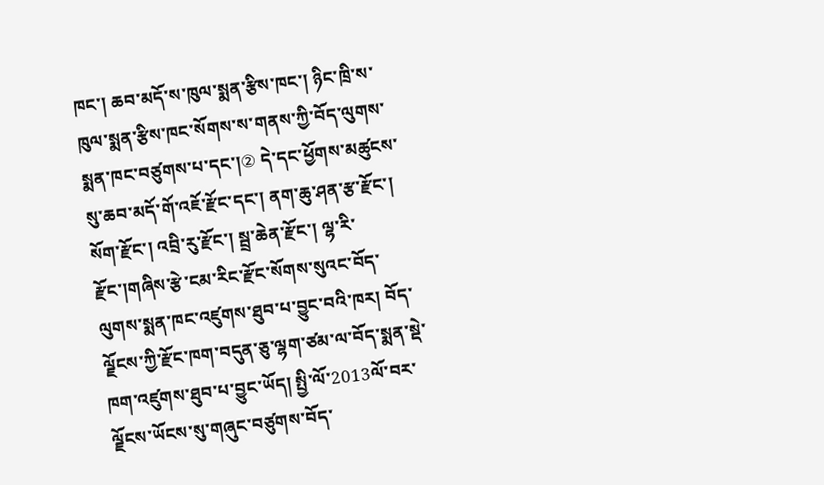ཁང་། ཆབ་མདོ་ས་ཁུལ་སྨན་རྩིས་ཁང་། ཉིང་ཁྲི་ས་ཁུལ་སྨན་རྩིས་ཁང་སོགས་ས་གནས་ཀྱི་བོད་ལུགས་སྨན་ཁང་བཙུགས་པ་དང་།② དེ་དང་ཕྱོགས་མཚུངས་སུ་ཆབ་མདོ་གོ་འཇོ་རྫོང་དང་། ནག་ཆུ་ཤན་རྩ་རྫོང་། སོག་རྫོང་། འབྲི་རུ་རྫོང་། སྦྲ་ཆེན་རྫོང་། ལྷ་རི་རྫོང་།གཞིས་རྩེ་ངམ་རིང་རྫོང་སོགས་སུའང་བོད་ལུགས་སྨན་ཁང་འཛུགས་ཐུབ་པ་བྱུང་བའི་ཁར། བོད་ལྗོངས་ཀྱི་རྫོང་ཁག་བདུན་ཅུ་ལྷག་ཙམ་ལ་བོད་སྨན་སྡེ་ཁག་འཛུགས་ཐུབ་པ་བྱུང་ཡོད། སྤྱི་ལོ་2013ལོ་བར་ལྗོངས་ཡོངས་སུ་གཞུང་བཙུགས་བོད་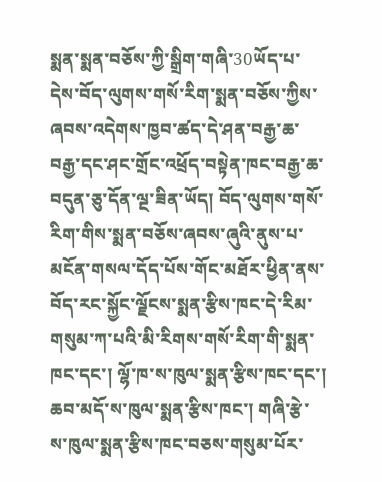སྨན་སྨན་བཅོས་ཀྱི་སྒྲིག་གཞི་30ཡོད་པ་དེས་བོད་ལུགས་གསོ་རིག་སྨན་བཅོས་ཀྱིས་ཞབས་འདེགས་ཁྱབ་ཚད་དེ་ཤན་བརྒྱ་ཆ་བརྒྱ་དང་ཤང་གྲོང་འཕྲོད་བསྟེན་ཁང་བརྒྱ་ཆ་བདུན་ཅུ་དོན་ལྔ་ཟིན་ཡོད། བོད་ལུགས་གསོ་རིག་གིས་སྨན་བཅོས་ཞབས་ཞུའི་ནུས་པ་མངོན་གསལ་དོད་པོས་གོང་མཐོར་ཕྱིན་ནས་བོད་རང་སྐྱོང་ལྗོངས་སྨན་རྩིས་ཁང་དེ་རིམ་གསུམ་ཀ་པའི་མི་རིགས་གསོ་རིག་གི་སྨན་ཁང་དང་། ལྷོ་ཁ་ས་ཁུལ་སྨན་རྩིས་ཁང་དང་། ཆབ་མདོ་ས་ཁུལ་སྨན་རྩིས་ཁང་། གཞི་རྩེ་ས་ཁུལ་སྨན་རྩིས་ཁང་བཅས་གསུམ་པོར་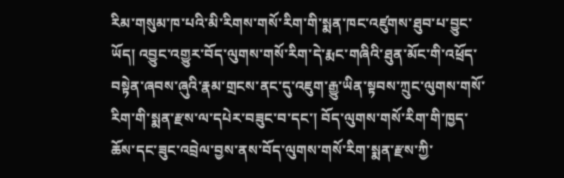རིམ་གསུམ་ཁ་པའི་མི་རིགས་གསོ་རིག་གི་སྨན་ཁང་འཛུགས་ཐུབ་པ་བྱུང་ཡོད། འབྱུང་འགྱུར་བོད་ལུགས་གསོ་རིག་དེ་རྨང་གཞིའི་ཐུན་མོང་གི་འཕྲོད་བསྟེན་ཞབས་ཞུའི་རྣམ་གྲངས་ནང་དུ་འཇུག་རྒྱུ་ཡིན་སྟབས་ཀྲུང་ལུགས་གསོ་རིག་གི་སྨན་རྫས་ལ་དཔེར་བཟུང་བ་དང་། བོད་ལུགས་གསོ་རིག་གི་ཁྱད་ཆོས་དང་ཟུང་འབྲེལ་བྱས་ནས་བོད་ལུགས་གསོ་རིག་སྨན་རྫས་ཀྱི་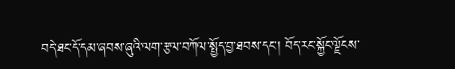བདེ་ཐང་དོ་དམ་ཞབས་ཞུའི་ལག་རྩལ་བཀོལ་སྤྱོད་བྱ་ཐབས་དང་། བོད་རང་སྐྱོང་ལྗོངས་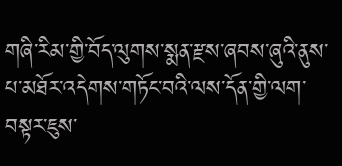གཞི་རིམ་གྱི་བོད་ལུགས་སྨན་རྫས་ཞབས་ཞུའི་ནུས་པ་མཐོར་འདེགས་གཏོང་བའི་ལས་དོན་གྱི་ལག་བསྟར་ཇུས་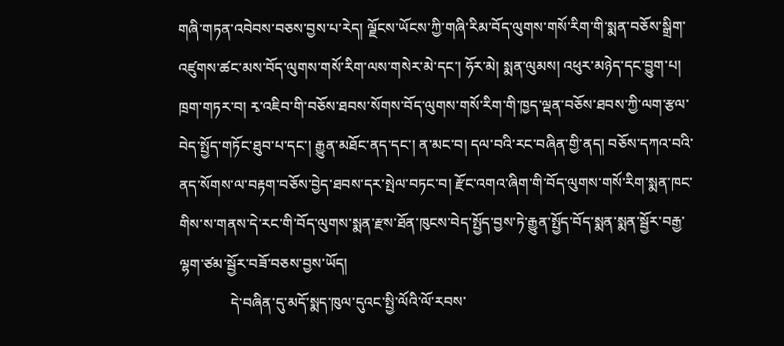གཞི་གཏན་འབེབས་བཅས་བྱས་པ་རེད། ལྗོངས་ཡོངས་ཀྱི་གཞི་རིམ་བོད་ལུགས་གསོ་རིག་གི་སྨན་བཅོས་སྒྲིག་འཛུགས་ཚང་མས་བོད་ལུགས་གསོ་རིག་ལས་གསེར་མེ་དང་། ཧོར་མེ། སྨན་ལུམས། འཕུར་མཉེད་དང་བྱུག་པ། ཁྲག་གཏར་བ། རྭ་འཇིབ་གི་བཅོས་ཐབས་སོགས་བོད་ལུགས་གསོ་རིག་གི་ཁྱད་ལྡན་བཅོས་ཐབས་ཀྱི་ལག་རྩལ་བེད་སྤྱོད་གཏོང་ཐུབ་པ་དང་། རྒྱུན་མཐོང་ནད་དང་། ན་མང་བ། དལ་བའི་རང་བཞིན་གྱི་ནད། བཅོས་དཀའ་བའི་ནད་སོགས་ལ་བརྟག་བཅོས་བྱེད་ཐབས་དར་སྤེལ་བཏང་བ། རྫོང་འགའ་ཞིག་གི་བོད་ལུགས་གསོ་རིག་སྨན་ཁང་གིས་ས་གནས་དེ་རང་གི་བོད་ལུགས་སྨན་རྫས་ཐོན་ཁུངས་བེད་སྤྱོད་བྱས་ཏེ་རྒྱུན་སྤྱོད་བོད་སྨན་སྨན་སྦྱོར་བརྒྱ་ལྷག་ཙམ་སྦྱོར་བཟོ་བཅས་བྱས་ཡོད།
              དེ་བཞིན་དུ་མདོ་སྨད་ཁུལ་དུའང་སྤྱི་ལོའི་ལོ་རབས་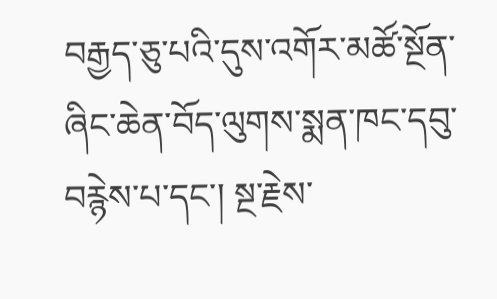བརྒྱད་ཅུ་པའི་དུས་འགོར་མཚོ་སྔོན་ཞིང་ཆེན་བོད་ལུགས་སྨན་ཁང་དབུ་བརྙེས་པ་དང་། སྔ་རྗེས་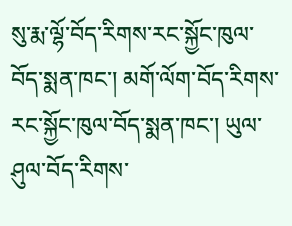སུ་རྨ་ལྷོ་བོད་རིགས་རང་སྐྱོང་ཁུལ་བོད་སྨན་ཁང་། མགོ་ལོག་བོད་རིགས་རང་སྐྱོང་ཁུལ་བོད་སྨན་ཁང་། ཡུལ་ཤུལ་བོད་རིགས་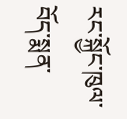རང་སྐྱོང་ཁུལ་བོད་སྨན་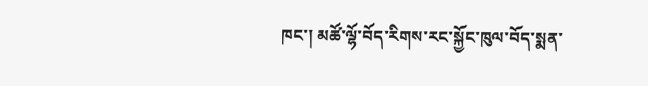ཁང་། མཚོ་ལྷོ་བོད་རིགས་རང་སྐྱོང་ཁུལ་བོད་སྨན་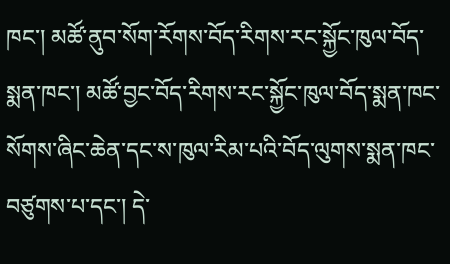ཁང་། མཚོ་ནུབ་སོག་རོགས་བོད་རིགས་རང་སྐྱོང་ཁུལ་བོད་སྨན་ཁང་། མཚོ་བྱང་བོད་རིགས་རང་སྐྱོང་ཁུལ་བོད་སྨན་ཁང་སོགས་ཞིང་ཆེན་དང་ས་ཁུལ་རིམ་པའི་བོད་ལུགས་སྨན་ཁང་བཙུགས་པ་དང་། དེ་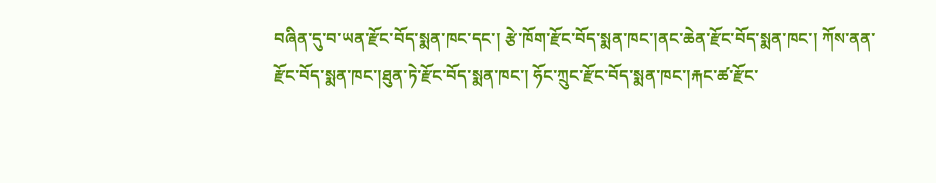བཞིན་དུ་བ་ཡན་རྫོང་བོད་སྨན་ཁང་དང་། རྩེ་ཁོག་རྫོང་བོད་སྨན་ཁང་།ནང་ཆེན་རྫོང་བོད་སྨན་ཁང་། ཀོས་ནན་རྫོང་བོད་སྨན་ཁང་།ཐུན་ཏེ་རྫོང་བོད་སྨན་ཁང་། ཧོང་ཀྲུང་རྫོང་བོད་སྨན་ཁང་།རྐང་ཚ་རྫོང་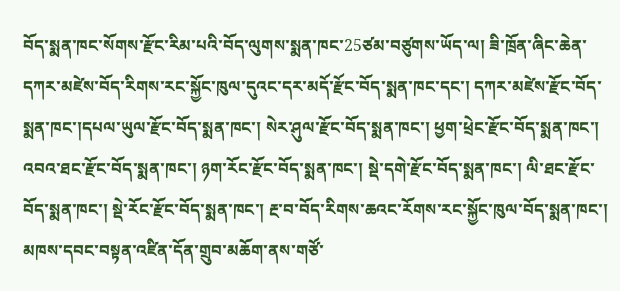བོད་སྨན་ཁང་སོགས་རྫོང་རིམ་པའི་བོད་ལུགས་སྨན་ཁང་25ཙམ་བཙུགས་ཡོད་ལ། ཟི་ཁྲོན་ཞིང་ཆེན་དཀར་མཛེས་བོད་རིགས་རང་སྐྱོང་ཁུལ་དུའང་དར་མདོ་རྫོང་བོད་སྨན་ཁང་དང་། དཀར་མཛེས་རྫོང་བོད་སྨན་ཁང་།དཔལ་ཡུལ་རྫོང་བོད་སྨན་ཁང་། སེར་ཤུལ་རྫོང་བོད་སྨན་ཁང་། ཕྱག་ཕྲེང་རྫོང་བོད་སྨན་ཁང་། འབའ་ཐང་རྫོང་བོད་སྨན་ཁང་། ཉག་རོང་རྫོང་བོད་སྨན་ཁང་། སྡེ་དགེ་རྫོང་བོད་སྨན་ཁང་། ལི་ཐང་རྫོང་བོད་སྨན་ཁང་། སྡེ་རོང་རྫོང་བོད་སྨན་ཁང་། རྔ་བ་བོད་རིགས་ཆའང་རོགས་རང་སྐྱོང་ཁུལ་བོད་སྨན་ཁང་། མཁས་དབང་བསྟན་འཛིན་དོན་གྲུབ་མཆོག་ནས་གཙོ་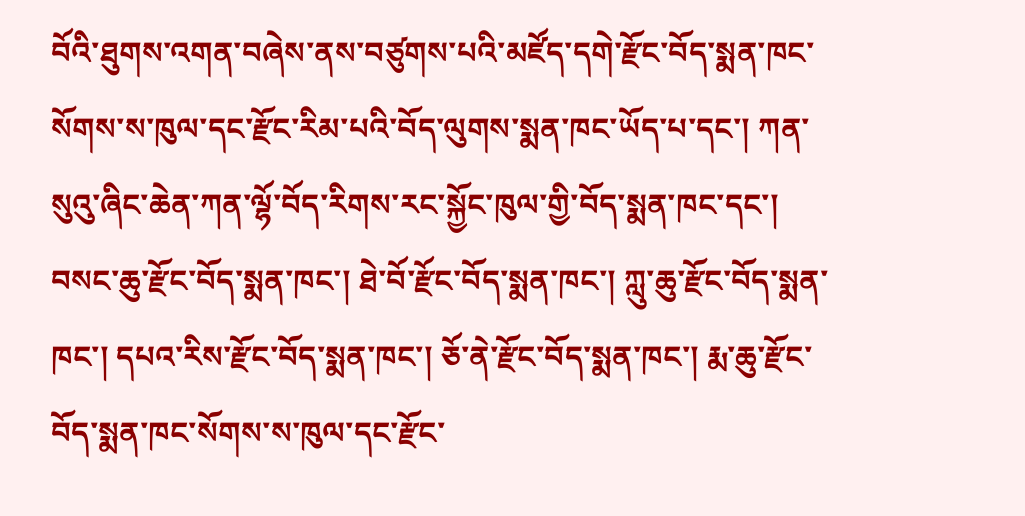བོའི་ཐུགས་འགན་བཞེས་ནས་བཙུགས་པའི་མཛོད་དགེ་རྫོང་བོད་སྨན་ཁང་སོགས་ས་ཁུལ་དང་རྫོང་རིམ་པའི་བོད་ལུགས་སྨན་ཁང་ཡོད་པ་དང་། ཀན་སུའུ་ཞིང་ཆེན་ཀན་ལྷོ་བོད་རིགས་རང་སྐྱོང་ཁུལ་གྱི་བོད་སྨན་ཁང་དང་། བསང་ཆུ་རྫོང་བོད་སྨན་ཁང་། ཐེ་བོ་རྫོང་བོད་སྨན་ཁང་། ཀླུ་ཆུ་རྫོང་བོད་སྨན་ཁང་། དཔའ་རིས་རྫོང་བོད་སྨན་ཁང་། ཅོ་ནེ་རྫོང་བོད་སྨན་ཁང་། རྨ་ཆུ་རྫོང་བོད་སྨན་ཁང་སོགས་ས་ཁུལ་དང་རྫོང་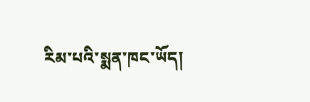རིམ་པའི་སྨན་ཁང་ཡོད།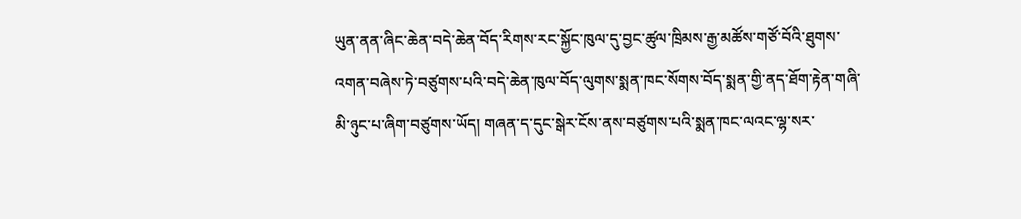ཡུན་ནན་ཞིང་ཆེན་བདེ་ཆེན་བོད་རིགས་རང་སྐྱོང་ཁུལ་དུ་བྱང་ཚུལ་ཁྲིམས་རྒྱ་མཚོས་གཙོ་བོའི་ཐུགས་འགན་བཞེས་ཏེ་བཙུགས་པའི་བདེ་ཆེན་ཁུལ་བོད་ལུགས་སྨན་ཁང་སོགས་བོད་སྨན་གྱི་ནད་ཐོག་རྟེན་གཞི་མི་ཉུང་པ་ཞིག་བཙུགས་ཡོད། གཞན་ད་དུང་སྒེར་ངོས་ནས་བཙུགས་པའི་སྨན་ཁང་ལའང་ལྷ་སར་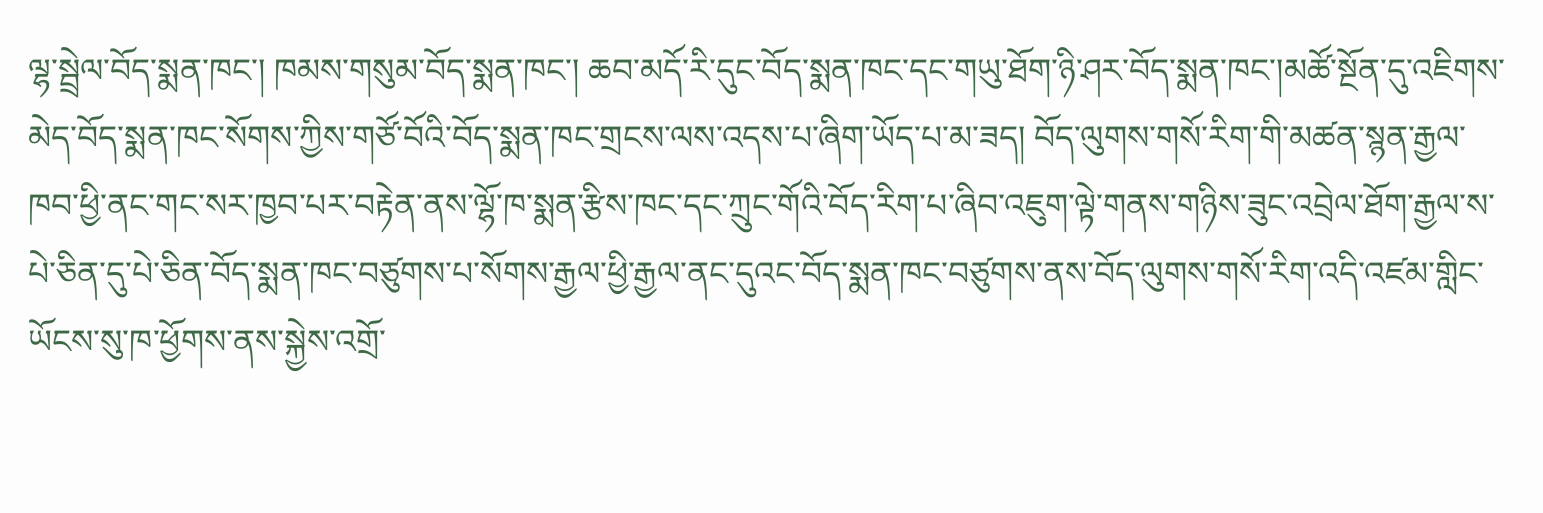ལྷ་སྦྲེལ་བོད་སྨན་ཁང་། ཁམས་གསུམ་བོད་སྨན་ཁང་། ཆབ་མདོ་རི་དུང་བོད་སྨན་ཁང་དང་གཡུ་ཐོག་ཉི་ཤར་བོད་སྨན་ཁང་།མཚོ་སྔོན་དུ་འཇིགས་མེད་བོད་སྨན་ཁང་སོགས་ཀྱིས་གཙོ་བོའི་བོད་སྨན་ཁང་གྲངས་ལས་འདས་པ་ཞིག་ཡོད་པ་མ་ཟད། བོད་ལུགས་གསོ་རིག་གི་མཚན་སྙན་རྒྱལ་ཁབ་ཕྱི་ནང་གང་སར་ཁྱབ་པར་བརྟེན་ནས་ལྷོ་ཁ་སྨན་རྩིས་ཁང་དང་ཀྲུང་གོའི་བོད་རིག་པ་ཞིབ་འཇུག་ལྟེ་གནས་གཉིས་ཟུང་འབྲེལ་ཐོག་རྒྱལ་ས་པེ་ཅིན་དུ་པེ་ཅིན་བོད་སྨན་ཁང་བཙུགས་པ་སོགས་རྒྱལ་ཕྱི་རྒྱལ་ནང་དུའང་བོད་སྨན་ཁང་བཙུགས་ནས་བོད་ལུགས་གསོ་རིག་འདི་འཛམ་གླིང་ཡོངས་སུ་ཁ་ཕྱོགས་ནས་སྐྱེས་འགྲོ་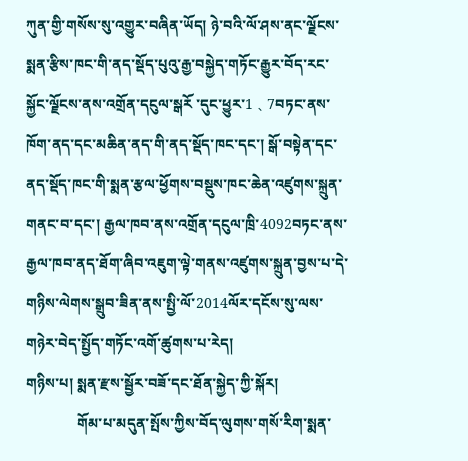ཀུན་གྱི་གསོས་སུ་འགྱུར་བཞིན་ཡོད། ཉེ་བའི་ལོ་ཤས་ནང་ལྗོངས་སྨན་རྩིས་ཁང་གི་ནད་སྡོད་པུའུ་རྒྱ་བསྐྱེད་གཏོང་རྒྱུར་བོད་རང་སྐྱོང་ལྗོངས་ནས་འགྲོན་དངུལ་སྒརོ ་དུང་ཕྱུར་1﹑7བཏང་ནས་ཁོག་ནད་དང་མཆིན་ནད་གི་ནད་སྡོད་ཁང་དང་། སྒོ་བསྟེན་དང་ནད་སྡོད་ཁང་གི་སྨན་རྩལ་ཕྱོགས་བསྡུས་ཁང་ཆེན་འཛུགས་སྐྲུན་གནང་བ་དང་། རྒྱལ་ཁབ་ནས་འགྲོན་དངུལ་ཁྲི་4092བཏང་ནས་རྒྱལ་ཁབ་ནད་ཐོག་ཞིབ་འཇུག་ལྟེ་གནས་འཛུགས་སྐྲུན་བྱས་པ་དེ་གཉིས་ལེགས་སྒྲུབ་ཟིན་ནས་སྤྱི་ལོ་2014ལོར་དངོས་སུ་ལས་གཉེར་བེད་སྤྱོད་གཏོང་འགོ་ཚུགས་པ་རེད།
གཉིས་པ། སྨན་རྫས་སྦྱོར་བཟོ་དང་ཐོན་སྐྱེད་ཀྱི་སྐོར།
              གོམ་པ་མདུན་སྤོས་ཀྱིས་བོད་ལུགས་གསོ་རིག་སྨན་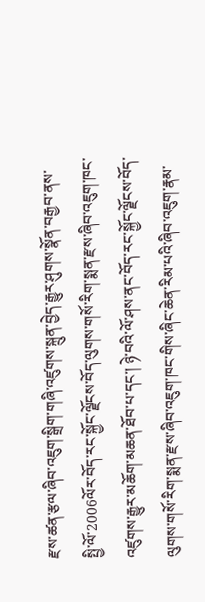རྫས་ཚན་རྩལ་ཞིབ་འཇུག་སྒྲིག་གཞི་འཛུགས་སྐྲུན་བྱེད་རྒྱུར་ཤུགས་སྣོན་བརྒྱབ་ནས་སྤྱི་ལོ་2006ལོར་བོད་རང་སྐྱོང་ལྗོངས་བོད་ལུགས་གསོ་རིག་སྨན་རྫས་ཞིབ་འཇུག་ཁང་འཛུགས་རྒྱུར་མཆོག་མཆན་ཐོབ་པ་དང་། ཉེ་བའི་ལོ་ཤས་ནང་བོད་རང་སྐྱོང་ལྗོངས་བོད་ལུགས་གསོ་རིག་སྨན་རྫས་ཞིབ་འཇུག་ཁང་གིས་ཞིང་ཆེན་རིམ་པའི་ཞིབ་འཇུག་རྣམ་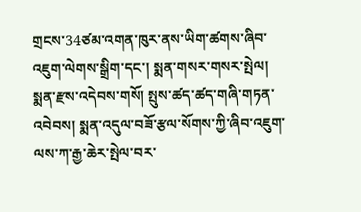གྲངས་34ཙམ་འགན་ཁུར་ནས་ཡིག་ཚགས་ཞིབ་འཇུག་ལེགས་སྒྲིག་དང་། སྨན་གསར་གསར་སྤེལ། སྨན་རྫས་འདེབས་གསོ། སྤུས་ཚད་ཚད་གཞི་གཏན་འབེབས། སྨན་འདུལ་བཟོ་རྩལ་སོགས་ཀྱི་ཞིབ་འཇུག་ལས་ཀ་རྒྱ་ཆེར་སྤེལ་བར་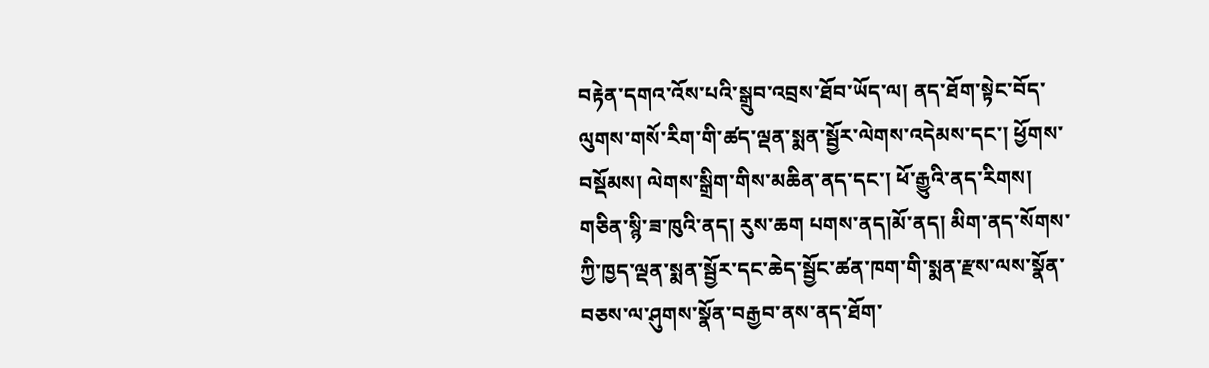བརྟེན་དགའ་འོས་པའི་སྒྲུབ་འབྲས་ཐོབ་ཡོད་ལ། ནད་ཐོག་སྟེང་བོད་ལུགས་གསོ་རིག་གི་ཚད་ལྡན་སྨན་སྦྱོར་ལེགས་འདེམས་དང་། ཕྱོགས་བསྡོམས། ལེགས་སྒྲིག་གིས་མཆིན་ནད་དང་། ཕོ་རྒྱུའི་ནད་རིགས། གཅིན་སྙི་ཟ་ཁུའི་ནད། རུས་ཆག པགས་ནད།མོ་ནད། མིག་ནད་སོགས་ཀྱི་ཁྱད་ལྡན་སྨན་སྦྱོར་དང་ཆེད་སྦྱོང་ཚན་ཁག་གི་སྨན་རྫས་ལས་སྣོན་བཅས་ལ་ཤུགས་སྣོན་བརྒྱབ་ནས་ནད་ཐོག་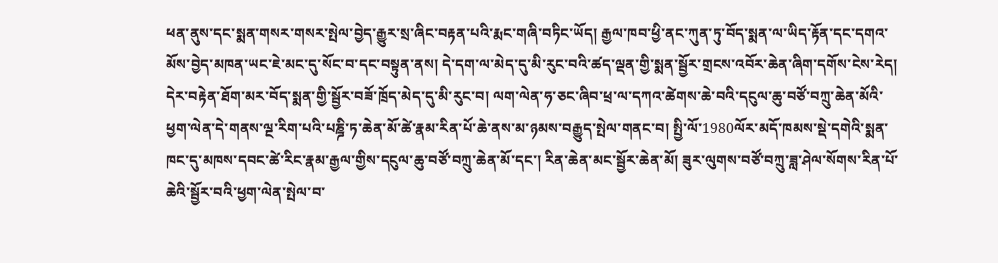ཕན་ནུས་དང་སྨན་གསར་གསར་སྤེལ་བྱེད་རྒྱུར་སྲ་ཞིང་བརྟན་པའི་རྨང་གཞི་བཏིང་ཡོད། རྒྱལ་ཁབ་ཕྱི་ནང་ཀུན་ཏུ་བོད་སྨན་ལ་ཡིད་རྟོན་དང་དགའ་མོས་བྱེད་མཁན་ཡང་ཇེ་མང་དུ་སོང་བ་དང་བསྟུན་ནས། དེ་དག་ལ་མེད་དུ་མི་རུང་བའི་ཚད་ལྡན་གྱི་སྨན་སྦྱོར་གྲངས་འབོར་ཆེན་ཞིག་དགོས་ངེས་རེད། དེར་བརྟེན་ཐོག་མར་བོད་སྨན་གྱི་སྦྱོར་བཟོ་ཁྲོད་མེད་དུ་མི་རུང་བ། ལག་ལེན་ཧ་ཅང་ཞིབ་ཕྲ་ལ་དཀའ་ཚེགས་ཆེ་བའི་དངུལ་ཆུ་བཙོ་བཀྲུ་ཆེན་མོའི་ཕྱག་ལེན་དེ་གནས་ལྔ་རིག་པའི་པཎྜི་ཏ་ཆེན་མོ་ཚེ་རྣམ་རིན་པོ་ཆེ་ནས་མ་ཉམས་བརྒྱུད་སྤེལ་གནང་བ། སྤྱི་ལོ་1980ལོར་མདོ་ཁམས་སྡེ་དགེའི་སྨན་ཁང་དུ་མཁས་དབང་ཚེ་རིང་རྣམ་རྒྱལ་གྱིས་དངུལ་ཆུ་བཙོ་བཀྲུ་ཆེན་མོ་དང་། རིན་ཆེན་མང་སྦྱོར་ཆེན་མོ། ཟུར་ལུགས་བཙོ་བཀྲུ་ཟླ་ཤེལ་སོགས་རིན་པོ་ཆེའི་སྦྱོར་བའི་ཕྱག་ལེན་སྤེལ་བ་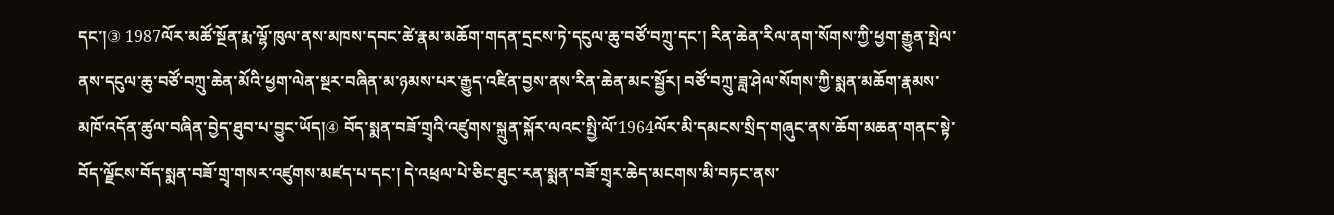དང་།③ 1987ལོར་མཚོ་སྔོན་རྨ་ལྷོ་ཁུལ་ནས་མཁས་དབང་ཚེ་རྣམ་མཆོག་གདན་དྲངས་ཏེ་དངུལ་ཆུ་བཙོ་བཀྲུ་དང་། རིན་ཆེན་རིལ་ནག་སོགས་ཀྱི་ཕྱག་རྒྱུན་སྤེལ་ནས་དངུལ་ཆུ་བཙོ་བཀྲུ་ཆེན་མོའི་ཕྱག་ལེན་སྔར་བཞིན་མ་ཉམས་པར་རྒྱུད་འཛིན་བྱས་ནས་རིན་ཆེན་མང་སྦྱོར། བཙོ་བཀྲུ་ཟླ་ཤེལ་སོགས་ཀྱི་སྨན་མཆོག་རྣམས་མཁོ་འདོན་ཚུལ་བཞིན་བྱེད་ཐུབ་པ་བྱུང་ཡོད།④ བོད་སྨན་བཟོ་གྲྭའི་འཛུགས་སྐྲུན་སྐོར་ལའང་སྤྱི་ལོ་1964ལོར་མི་དམངས་སྲིད་གཞུང་ནས་ཆོག་མཆན་གནང་སྟེ་བོད་ལྗོངས་བོད་སྨན་བཟོ་གྲྭ་གསར་འཛུགས་མཛད་པ་དང་། དེ་འཕྲལ་པེ་ཅིང་ཐུང་རན་སྨན་བཟོ་གྲྭར་ཆེད་མངགས་མི་བཏང་ནས་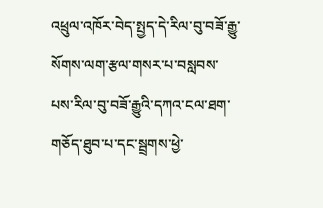འཕྲུལ་འཁོར་བེད་སྤྱད་དེ་རིལ་བུ་བཟོ་རྒྱུ་སོགས་ལག་རྩལ་གསར་པ་བསླབས་པས་རིལ་བུ་བཟོ་རྒྱུའི་དཀའ་ངལ་ཐག་གཅོད་ཐུབ་པ་དང་སྦྲགས་ཕྱེ་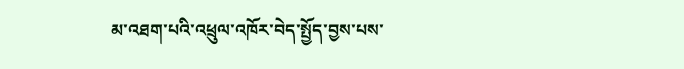མ་འཐག་པའི་འཕྲུལ་འཁོར་བེད་སྤྱོད་བྱས་པས་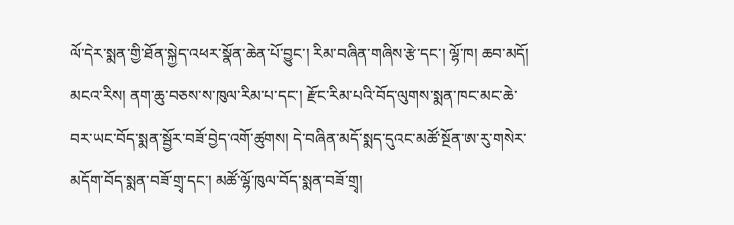ལོ་དེར་སྨན་གྱི་ཐོན་སྐྱེད་འཕར་སྣོན་ཆེན་པོ་བྱུང་། རིམ་བཞིན་གཞིས་རྩེ་དང་། ལྷོ་ཁ། ཆབ་མདོ། མངའ་རིས། ནག་ཆུ་བཅས་ས་ཁུལ་རིམ་པ་དང་། རྫོང་རིམ་པའི་བོད་ལུགས་སྨན་ཁང་མང་ཆེ་བར་ཡང་བོད་སྨན་སྦྱོར་བཟོ་བྱེད་འགོ་ཚུགས། དེ་བཞིན་མདོ་སྨད་དུའང་མཚོ་སྔོན་ཨ་རུ་གསེར་མདོག་བོད་སྨན་བཟོ་གྲྭ་དང་། མཚོ་ལྷོ་ཁུལ་བོད་སྨན་བཟོ་གྲྭ།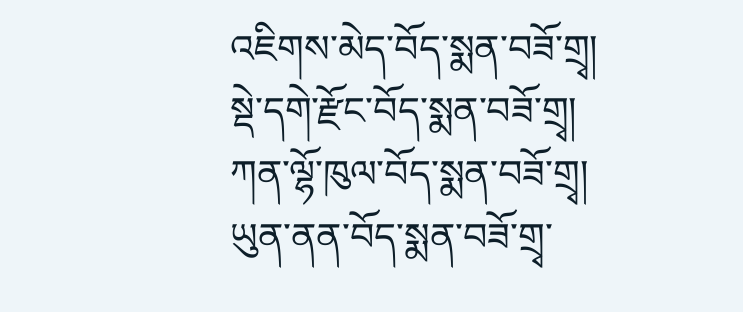འཇིགས་མེད་བོད་སྨན་བཟོ་གྲྭ། སྡེ་དགེ་རྫོང་བོད་སྨན་བཟོ་གྲྭ། ཀན་ལྷོ་ཁུལ་བོད་སྨན་བཟོ་གྲྭ། ཡུན་ནན་བོད་སྨན་བཟོ་གྲྭ་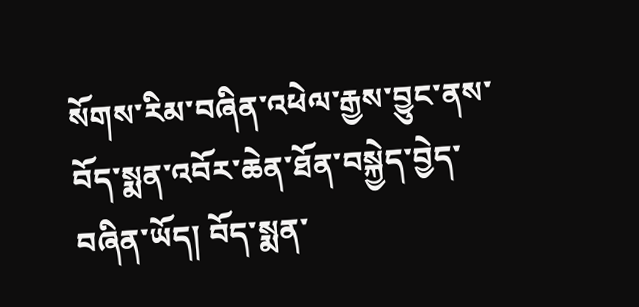སོགས་རིམ་བཞིན་འཕེལ་རྒྱས་བྱུང་ནས་བོད་སྨན་འབོར་ཆེན་ཐོན་བསྐྱེད་བྱེད་བཞིན་ཡོད། བོད་སྨན་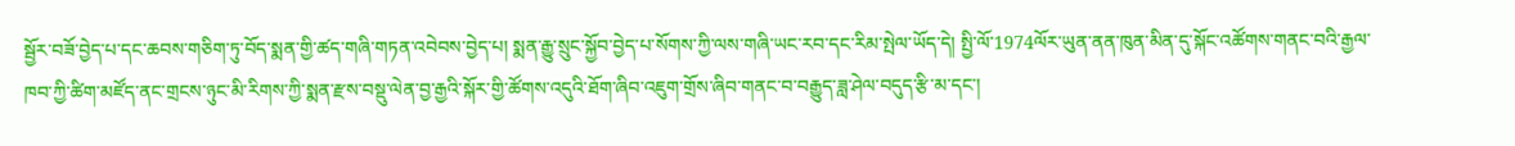སྦྱོར་བཟོ་བྱེད་པ་དང་ཆབས་གཅིག་ཏུ་བོད་སྨན་གྱི་ཚད་གཞི་གཏན་འབེབས་བྱེད་པ། སྨན་རྒྱུ་སྲུང་སྐྱོབ་བྱེད་པ་སོགས་ཀྱི་ལས་གཞི་ཡང་རབ་དང་རིམ་སྤེལ་ཡོད་དེ། སྤྱི་ལོ་1974ལོར་ཡུན་ནན་ཁུན་མིན་དུ་སྐོང་འཚོགས་གནང་བའི་རྒྱལ་ཁབ་ཀྱི་ཚིག་མཛོད་ནང་གྲངས་ཉུང་མི་རིགས་ཀྱི་སྨན་རྫས་བསྡུ་ལེན་བྱ་རྒྱའི་སྐོར་གྱི་ཚོགས་འདུའི་ཐོག་ཞིབ་འཇུག་གྲོས་ཞིབ་གནང་བ་བརྒྱུད་ཟླ་ཤེལ་བདུད་རྩི་མ་དང་།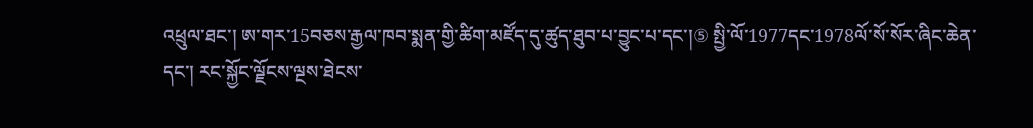འཕྲུལ་ཐང་། ཨ་གར་15བཅས་རྒྱལ་ཁབ་སྨན་གྱི་ཚིག་མཛོད་དུ་ཚུད་ཐུབ་པ་བྱུང་པ་དང་།⑤ སྤྱི་ལོ་1977དང་1978ལོ་སོ་སོར་ཞིང་ཆེན་དང་། རང་སྐྱོང་ལྗོངས་ལྔས་ཐེངས་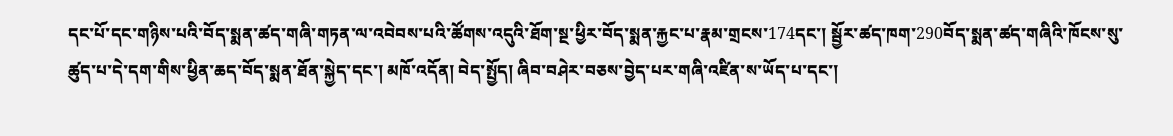དང་པོ་དང་གཉིས་པའི་བོད་སྨན་ཚད་གཞི་གཏན་ལ་འབེབས་པའི་ཚོགས་འདུའི་ཐོག་སྔ་ཕྱིར་བོད་སྨན་རྐྱང་པ་རྣམ་གྲངས་174དང་། སྦྱོར་ཚད་ཁག་290བོད་སྨན་ཚད་གཞིའི་ཁོངས་སུ་ཚུད་པ་དེ་དག་གིས་ཕྱིན་ཆད་བོད་སྨན་ཐོན་སྐྱེད་དང་། མཁོ་འདོན། བེད་སྤྱོད། ཞིབ་བཤེར་བཅས་བྱེད་པར་གཞི་འཛིན་ས་ཡོད་པ་དང་།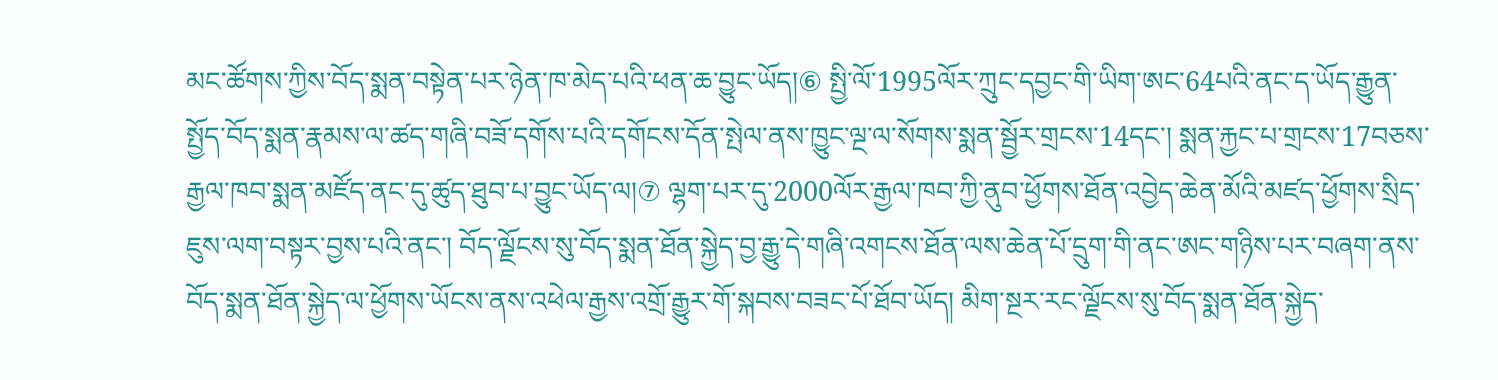མང་ཚོགས་ཀྱིས་བོད་སྨན་བསྟེན་པར་ཉེན་ཁ་མེད་པའི་ཕན་ཆ་བྱུང་ཡོད།⑥ སྤྱི་ལོ་1995ལོར་ཀྲུང་དབྱང་གི་ཡིག་ཨང་64པའི་ནང་ད་ཡོད་རྒྱུན་སྤྱོད་བོད་སྨན་རྣམས་ལ་ཚད་གཞི་བཟོ་དགོས་པའི་དགོངས་དོན་སྤེལ་ནས་ཁྱུང་ལྔ་ལ་སོགས་སྨན་སྦྱོར་གྲངས་14དང་། སྨན་རྐྱང་པ་གྲངས་17བཅས་རྒྱལ་ཁབ་སྨན་མཛོད་ནང་དུ་ཚུད་ཐུབ་པ་བྱུང་ཡོད་ལ།⑦ ལྷག་པར་དུ་2000ལོར་རྒྱལ་ཁབ་ཀྱི་ནུབ་ཕྱོགས་ཐོན་འབྱེད་ཆེན་མོའི་མཛད་ཕྱོགས་སྲིད་ཇུས་ལག་བསྟར་བྱས་པའི་ནང་། བོད་ལྗོངས་སུ་བོད་སྨན་ཐོན་སྐྱེད་བྱ་རྒྱུ་དེ་གཞི་འགངས་ཐོན་ལས་ཆེན་པོ་དྲུག་གི་ནང་ཨང་གཉིས་པར་བཞག་ནས་བོད་སྨན་ཐོན་སྐྱེད་ལ་ཕྱོགས་ཡོངས་ནས་འཕེལ་རྒྱས་འགྲོ་རྒྱུར་གོ་སྐབས་བཟང་པོ་ཐོབ་ཡོད། མིག་སྔར་རང་ལྗོངས་སུ་བོད་སྨན་ཐོན་སྐྱེད་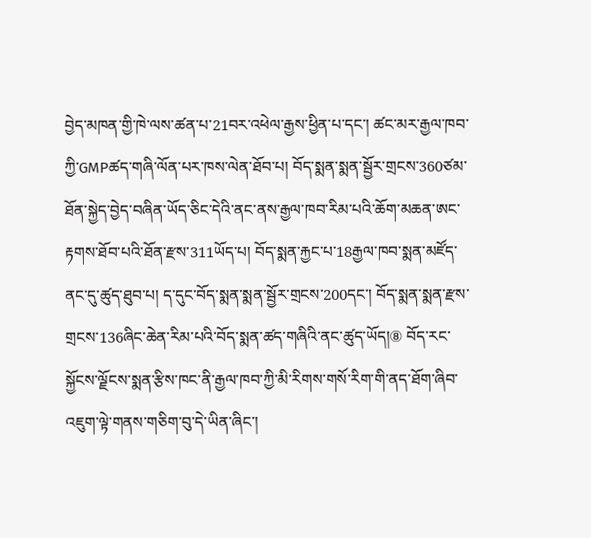བྱེད་མཁན་གྱི་ཁེ་ལས་ཚན་པ་21བར་འཕེལ་རྒྱས་ཕྱིན་པ་དང་། ཚང་མར་རྒྱལ་ཁབ་ཀྱི་GMPཚད་གཞི་ལོན་པར་ཁས་ལེན་ཐོབ་པ། བོད་སྨན་སྨན་སྦྱོར་གྲངས་360ཙམ་ཐོན་སྐྱེད་བྱེད་བཞིན་ཡོད་ཅིང་དེའི་ནང་ནས་རྒྱལ་ཁབ་རིམ་པའི་ཆོག་མཆན་ཨང་རྟགས་ཐོབ་པའི་ཐོན་རྫས་311ཡོད་པ། བོད་སྨན་རྐྱང་པ་18རྒྱལ་ཁབ་སྨན་མཛོད་ནང་དུ་ཚུད་ཐུབ་པ། ད་དུང་བོད་སྨན་སྨན་སྦྱོར་གྲངས་200དང་། བོད་སྨན་སྨན་རྫས་གྲངས་136ཞིང་ཆེན་རིམ་པའི་བོད་སྨན་ཚད་གཞིའི་ནང་ཚུད་ཡོད།⑧ བོད་རང་སྐྱོངས་ལྗོངས་སྨན་རྩིས་ཁང་ནི་རྒྱལ་ཁབ་ཀྱི་མི་རིགས་གསོ་རིག་གི་ནད་ཐོག་ཞིབ་འཇུག་ལྟེ་གནས་གཅིག་བུ་དེ་ཡིན་ཞིང་།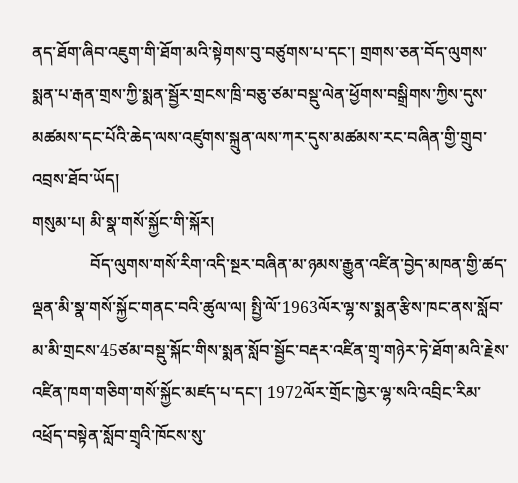ནད་ཐོག་ཞིབ་འཇུག་གི་ཐོག་མའི་སྟེགས་བུ་བཙུགས་པ་དང་། གྲགས་ཅན་བོད་ལུགས་སྨན་པ་རྒན་གྲས་ཀྱི་སྨན་སྦྱོར་གྲངས་ཁྲི་བཅུ་ཙམ་བསྡུ་ལེན་ཕྱོགས་བསྒྲིགས་ཀྱིས་དུས་མཚམས་དང་པོའི་ཆེད་ལས་འཛུགས་སྐྲུན་ལས་ཀར་དུས་མཚམས་རང་བཞིན་གྱི་གྲུབ་འབྲས་ཐོབ་ཡོད།
གསུམ་པ། མི་སྣ་གསོ་སྐྱོང་གི་སྐོར།
              བོད་ལུགས་གསོ་རིག་འདི་སྔར་བཞིན་མ་ཉམས་རྒྱུན་འཛིན་བྱེད་མཁན་གྱི་ཚད་ལྡན་མི་སྣ་གསོ་སྐྱོང་གནང་བའི་ཚུལ་ལ། སྤྱི་ལོ་1963ལོར་ལྷ་ས་སྨན་རྩིས་ཁང་ནས་སློབ་མ་མི་གྲངས་45ཙམ་བསྡུ་སྐོང་གིས་སྨན་སློབ་སྦྱོང་བརྡར་འཛིན་གྲྭ་གཉེར་ཏེ་ཐོག་མའི་རྗེས་འཛིན་ཁག་གཅིག་གསོ་སྐྱོང་མཛད་པ་དང་། 1972ལོར་གྲོང་ཁྱེར་ལྷ་སའི་འབྲིང་རིམ་འཕྲོད་བསྟེན་སློབ་གྲྭའི་ཁོངས་སུ་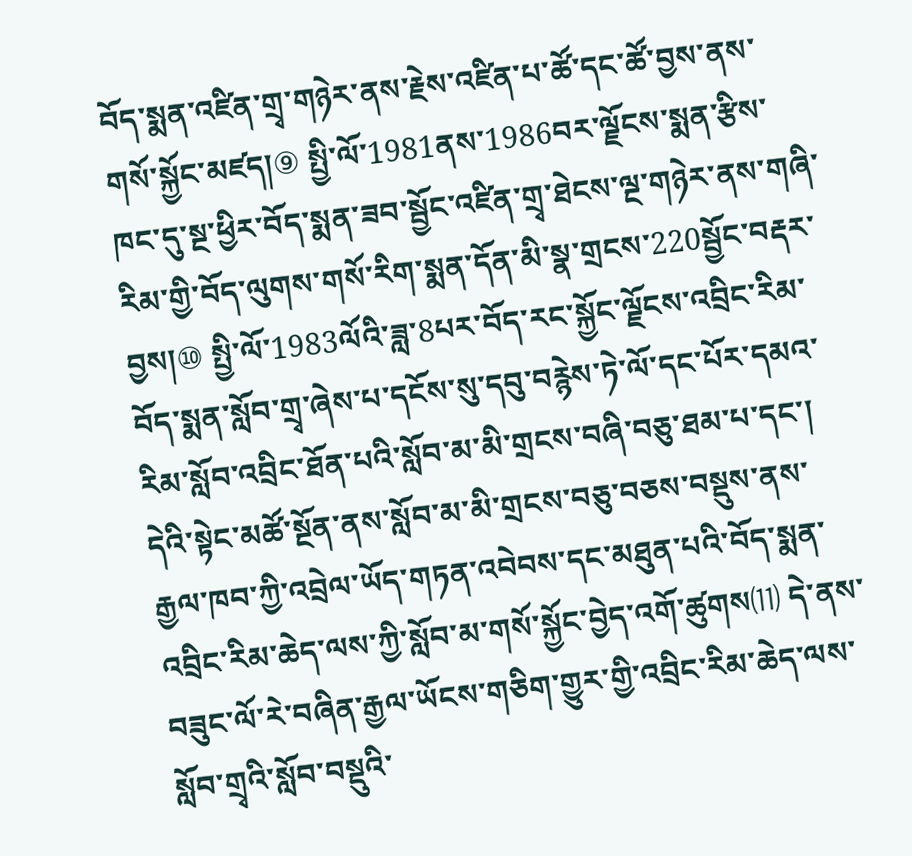བོད་སྨན་འཛིན་གྲྭ་གཉེར་ནས་རྗེས་འཛིན་པ་ཚོ་དང་ཚོ་བྱས་ནས་གསོ་སྐྱོང་མཛད།⑨ སྤྱི་ལོ་1981ནས་1986བར་ལྗོངས་སྨན་རྩིས་ཁང་དུ་སྔ་ཕྱིར་བོད་སྨན་ཟབ་སྦྱོང་འཛིན་གྲྭ་ཐེངས་ལྔ་གཉེར་ནས་གཞི་རིམ་གྱི་བོད་ལུགས་གསོ་རིག་སྨན་དོན་མི་སྣ་གྲངས་220སྦྱོང་བརྡར་བྱས།⑩ སྤྱི་ལོ་1983ལོའི་ཟླ་8པར་བོད་རང་སྐྱོང་ལྗོངས་འབྲིང་རིམ་བོད་སྨན་སློབ་གྲྭ་ཞེས་པ་དངོས་སུ་དབུ་བརྙེས་ཏེ་ལོ་དང་པོར་དམའ་རིམ་སློབ་འབྲིང་ཐོན་པའི་སློབ་མ་མི་གྲངས་བཞི་བཅུ་ཐམ་པ་དང་། དེའི་སྟེང་མཚོ་སྔོན་ནས་སློབ་མ་མི་གྲངས་བཅུ་བཅས་བསྡུས་ནས་རྒྱལ་ཁབ་ཀྱི་འབྲེལ་ཡོད་གཏན་འབེབས་དང་མཐུན་པའི་བོད་སྨན་འབྲིང་རིམ་ཆེད་ལས་ཀྱི་སློབ་མ་གསོ་སྐྱོང་བྱེད་འགོ་ཚུགས⑾ དེ་ནས་བཟུང་ལོ་རེ་བཞིན་རྒྱལ་ཡོངས་གཅིག་གྱུར་གྱི་འབྲིང་རིམ་ཆེད་ལས་སློབ་གྲྭའི་སློབ་བསྡུའི་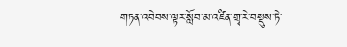གཏན་འབེབས་ལྟར་སློབ་མ་འཛིན་གྲྭ་རེ་བསྡུས་ཏེ་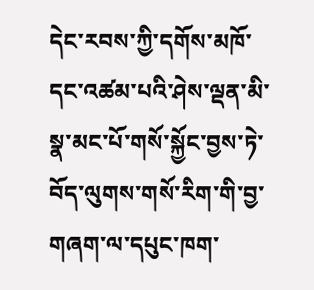དེང་རབས་ཀྱི་དགོས་མཁོ་དང་འཚམ་པའི་ཤེས་ལྡན་མི་སྣ་མང་པོ་གསོ་སྐྱོང་བྱས་ཏེ་བོད་ལུགས་གསོ་རིག་གི་བྱ་གཞག་ལ་དཔུང་ཁག་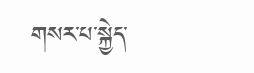གསར་པ་སྐྱེད་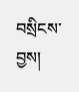བསྲིངས་བྱས།